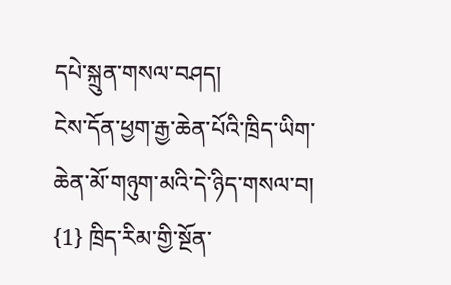དཔེ་སྐྲུན་གསལ་བཤད།
ངེས་དོན་ཕྱག་རྒྱ་ཆེན་པོའི་ཁྲིད་ཡིག་ཆེན་མོ་གཉུག་མའི་དེ་ཉིད་གསལ་བ།
{1} ཁྲིད་རིམ་གྱི་སྔོན་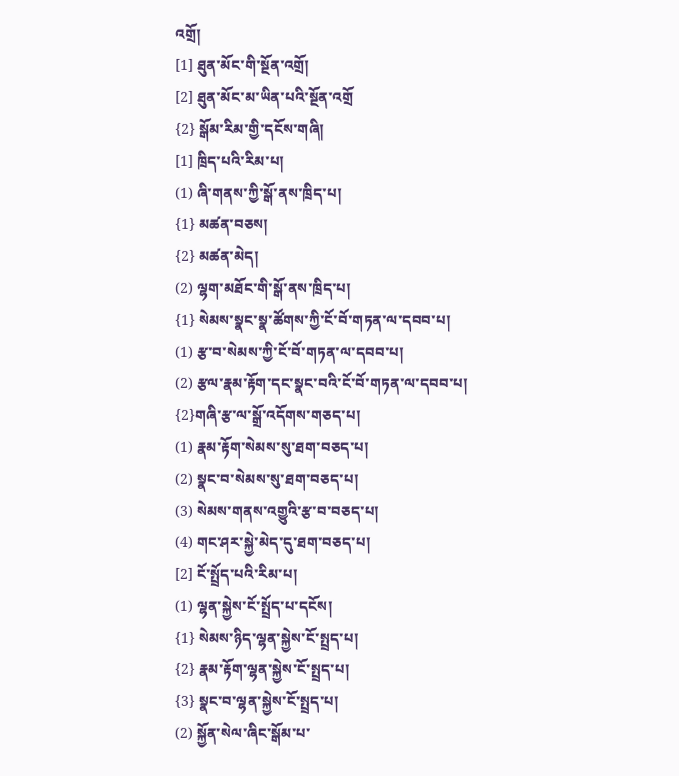འགྲོ།
[1] ཐུན་མོང་གི་སྔོན་འགྲོ།
[2] ཐུན་མོང་མ་ཡིན་པའི་སྔོན་འགྲོ
{2} སྒོམ་རིམ་གྱི་དངོས་གཞི།
[1] ཁྲིད་པའི་རིམ་པ།
(1) ཞི་གནས་ཀྱི་སྒོ་ནས་ཁྲིད་པ།
{1} མཚན་བཅས།
{2} མཚན་མེད།
(2) ལྷག་མཐོང་གི་སྒོ་ནས་ཁྲིད་པ།
{1} སེམས་སྣང་སྣ་ཚོགས་ཀྱི་ངོ་བོ་གཏན་ལ་དབབ་པ།
(1) རྩ་བ་སེམས་ཀྱི་ངོ་བོ་གཏན་ལ་དབབ་པ།
(2) རྩལ་རྣམ་རྟོག་དང་སྣང་བའི་ངོ་བོ་གཏན་ལ་དབབ་པ།
{2}གཞི་རྩ་ལ་སྒྲོ་འདོགས་གཅད་པ།
(1) རྣམ་རྟོག་སེམས་སུ་ཐག་བཅད་པ།
(2) སྣང་བ་སེམས་སུ་ཐག་བཅད་པ།
(3) སེམས་གནས་འགྱུའི་རྩ་བ་བཅད་པ།
(4) གང་ཤར་སྐྱེ་མེད་དུ་ཐག་བཅད་པ།
[2] ངོ་སྤྲོད་པའི་རིམ་པ།
(1) ལྷན་སྐྱེས་ངོ་སྤྲོད་པ་དངོས།
{1} སེམས་ཉིད་ལྷན་སྐྱེས་ངོ་སྤྲད་པ།
{2} རྣམ་རྟོག་ལྷན་སྐྱེས་ངོ་སྤྲད་པ།
{3} སྣང་བ་ལྷན་སྐྱེས་ངོ་སྤྲད་པ།
(2) སྐྱོན་སེལ་ཞིང་སྒོམ་པ་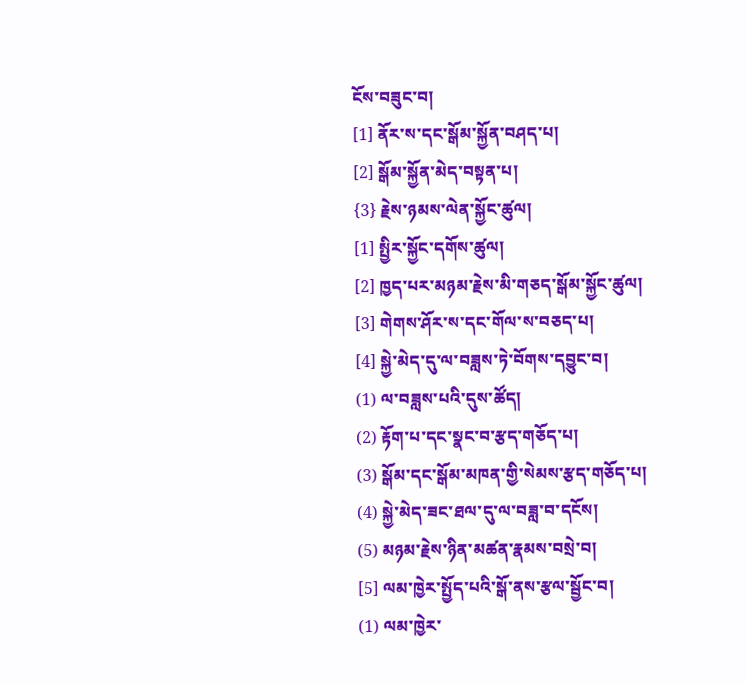ངོས་བཟུང་བ།
[1] ནོར་ས་དང་སྒོམ་སྐྱོན་བཤད་པ།
[2] སྒོམ་སྐྱོན་མེད་བསྟན་པ།
{3} རྗེས་ཉམས་ལེན་སྐྱོང་ཚུལ།
[1] སྤྱིར་སྐྱོང་དགོས་ཚུལ།
[2] ཁྱད་པར་མཉམ་རྗེས་མི་གཅད་སྒོམ་སྐྱོང་ཚུལ།
[3] གེགས་ཤོར་ས་དང་གོལ་ས་བཅད་པ།
[4] སྐྱེ་མེད་དུ་ལ་བཟླས་ཏེ་བོགས་དབྱུང་བ།
(1) ལ་བཟླས་པའི་དུས་ཚོད།
(2) རྟོག་པ་དང་སྣང་བ་རྩད་གཅོད་པ།
(3) སྒོམ་དང་སྒོམ་མཁན་གྱི་སེམས་རྩད་གཅོད་པ།
(4) སྐྱེ་མེད་ཟང་ཐལ་དུ་ལ་བཟླ་བ་དངོས།
(5) མཉམ་རྗེས་ཉིན་མཚན་རྣམས་བསྲེ་བ།
[5] ལམ་ཁྱེར་སྤྱོད་པའི་སྒོ་ནས་རྩལ་སྦྱོང་བ།
(1) ལམ་ཁྱེར་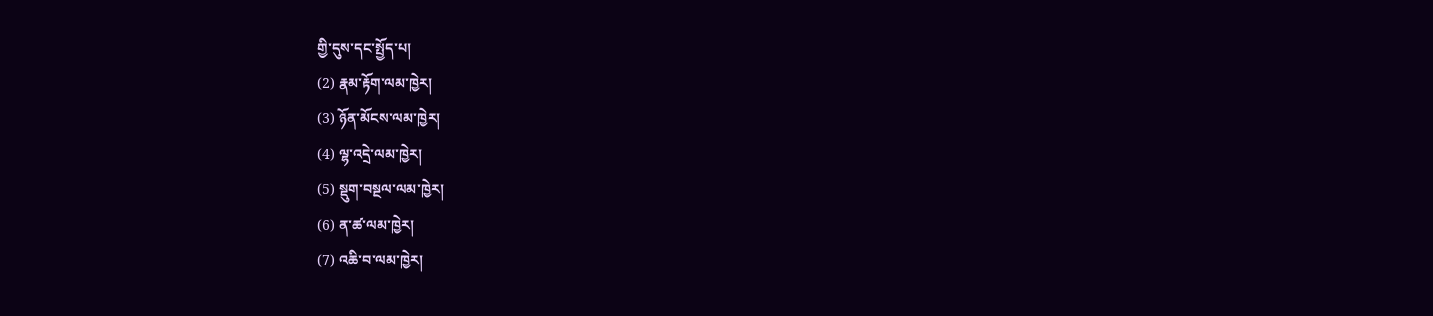གྱི་དུས་དང་སྤྱོད་པ།
(2) རྣམ་རྟོག་ལམ་ཁྱེར།
(3) ཉོན་མོངས་ལམ་ཁྱེར།
(4) ལྷ་འདྲེ་ལམ་ཁྱེར།
(5) སྡུག་བསྔལ་ལམ་ཁྱེར།
(6) ན་ཚ་ལམ་ཁྱེར།
(7) འཆི་བ་ལམ་ཁྱེར།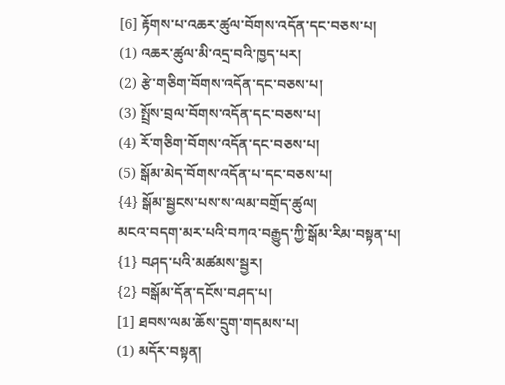[6] རྟོགས་པ་འཆར་ཚུལ་བོགས་འདོན་དང་བཅས་པ།
(1) འཆར་ཚུལ་མི་འདྲ་བའི་ཁྱད་པར།
(2) རྩེ་གཅིག་བོགས་འདོན་དང་བཅས་པ།
(3) སྤྲོས་བྲལ་བོགས་འདོན་དང་བཅས་པ།
(4) རོ་གཅིག་བོགས་འདོན་དང་བཅས་པ།
(5) སྒོམ་མེད་བོགས་འདོན་པ་དང་བཅས་པ།
{4} སྒོམ་སྦྱངས་པས་ས་ལམ་བགྲོད་ཚུལ།
མངའ་བདག་མར་པའི་བཀའ་བརྒྱུད་ཀྱི་སྒོམ་རིམ་བསྟན་པ།
{1} བཤད་པའི་མཚམས་སྦྱར།
{2} བསྒོམ་དོན་དངོས་བཤད་པ།
[1] ཐབས་ལམ་ཆོས་དྲུག་གདམས་པ།
(1) མདོར་བསྟན།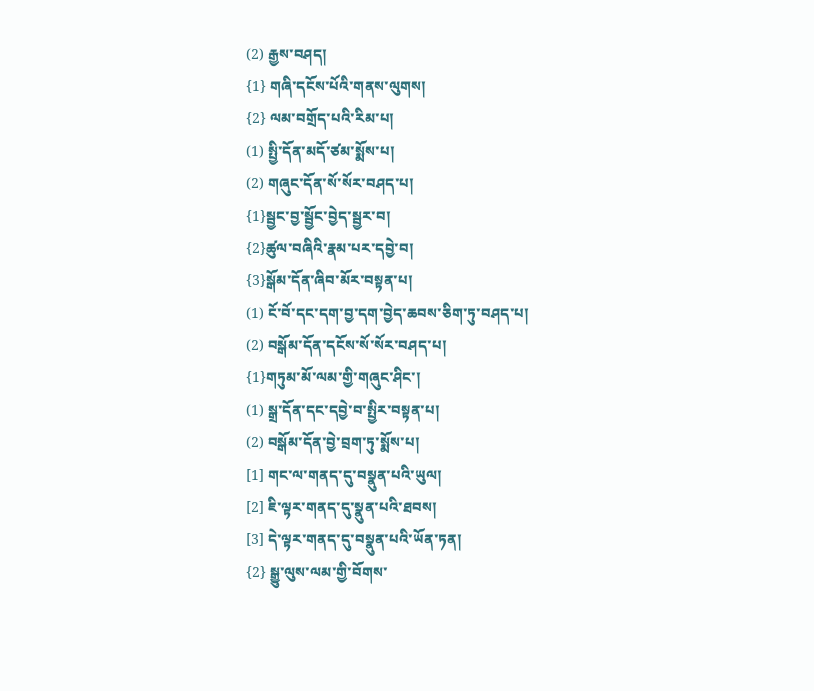(2) རྒྱས་བཤད།
{1} གཞི་དངོས་པོའི་གནས་ལུགས།
{2} ལམ་བགྲོད་པའི་རིམ་པ།
(1) སྤྱི་དོན་མདོ་ཙམ་སྨོས་པ།
(2) གཞུང་དོན་སོ་སོར་བཤད་པ།
{1}སྦྱང་བྱ་སྦྱོང་བྱེད་སྦྱར་བ།
{2}ཚུལ་བཞིའི་རྣམ་པར་དབྱེ་བ།
{3}སྒོམ་དོན་ཞིབ་མོར་བསྟན་པ།
(1) ངོ་བོ་དང་དག་བྱ་དག་བྱེད་ཆབས་ཅིག་ཏུ་བཤད་པ།
(2) བསྒོམ་དོན་དངོས་སོ་སོར་བཤད་པ།
{1}གཏུམ་མོ་ལམ་གྱི་གཞུང་ཤིང་།
(1) སྒྲ་དོན་དང་དབྱེ་བ་སྤྱིར་བསྟན་པ།
(2) བསྒོམ་དོན་བྱེ་བྲག་ཏུ་སྨོས་པ།
[1] གང་ལ་གནད་དུ་བསྣུན་པའི་ཡུལ།
[2] ཇི་ལྟར་གནད་དུ་སྣུན་པའི་ཐབས།
[3] དེ་ལྟར་གནད་དུ་བསྣུན་པའི་ཡོན་ཏན།
{2} སྒྱུ་ལུས་ལམ་གྱི་བོགས་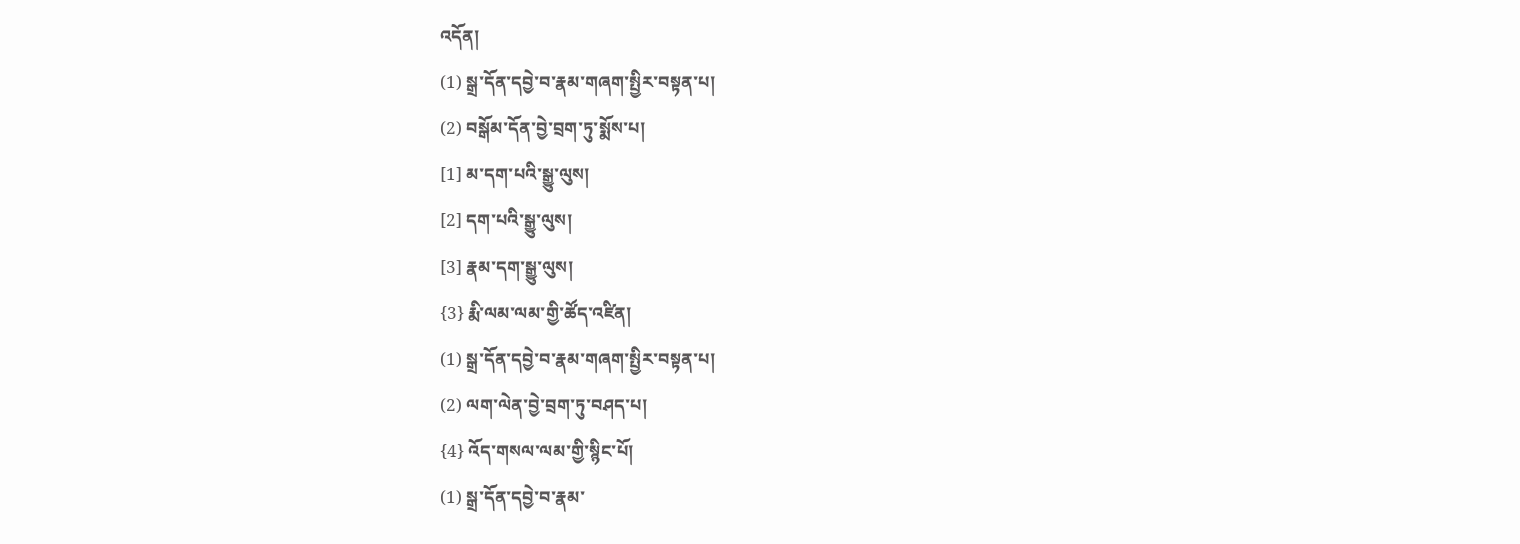འདོན།
(1) སྒྲ་དོན་དབྱེ་བ་རྣམ་གཞག་སྤྱིར་བསྟན་པ།
(2) བསྒོམ་དོན་བྱེ་བྲག་ཏུ་སྨོས་པ།
[1] མ་དག་པའི་སྒྱུ་ལུས།
[2] དག་པའི་སྒྱུ་ལུས།
[3] རྣམ་དག་སྒྱུ་ལུས།
{3} རྨི་ལམ་ལམ་གྱི་ཚོད་འཛིན།
(1) སྒྲ་དོན་དབྱེ་བ་རྣམ་གཞག་སྤྱིར་བསྟན་པ།
(2) ལག་ལེན་བྱེ་བྲག་ཏུ་བཤད་པ།
{4} འོད་གསལ་ལམ་གྱི་སྙིང་པོ།
(1) སྒྲ་དོན་དབྱེ་བ་རྣམ་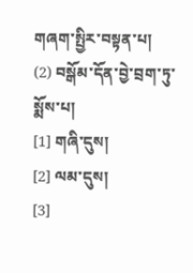གཞག་སྤྱིར་བསྟན་པ།
(2) བསྒོམ་དོན་བྱེ་བྲག་ཏུ་སྨོས་པ།
[1] གཞི་དུས།
[2] ལམ་དུས།
[3]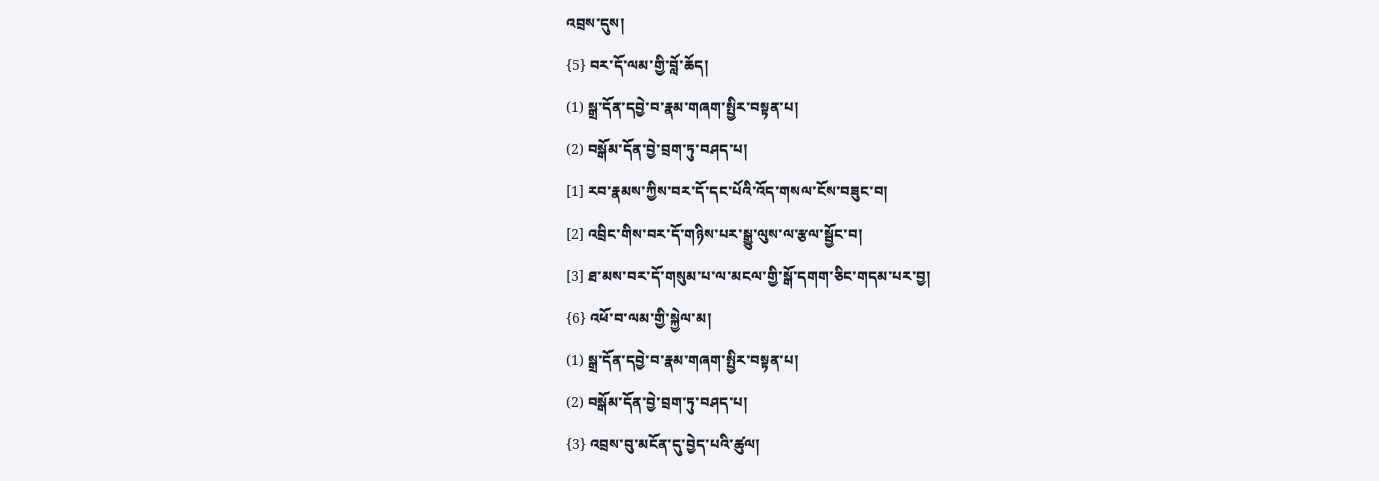འབྲས་དུས།
{5} བར་དོ་ལམ་གྱི་བློ་ཆོད།
(1) སྒྲ་དོན་དབྱེ་བ་རྣམ་གཞག་སྤྱིར་བསྟན་པ།
(2) བསྒོམ་དོན་བྱེ་བྲག་ཏུ་བཤད་པ།
[1] རབ་རྣམས་ཀྱིས་བར་དོ་དང་པོའི་འོད་གསལ་ངོས་བཟུང་བ།
[2] འབྲིང་གིས་བར་དོ་གཉིས་པར་སྒྱུ་ལུས་ལ་རྩལ་སྦྱོང་བ།
[3] ཐ་མས་བར་དོ་གསུམ་པ་ལ་མངལ་གྱི་སྒོ་དགག་ཅིང་གདམ་པར་བྱ།
{6} འཕོ་བ་ལམ་གྱི་སྐྱེལ་མ།
(1) སྒྲ་དོན་དབྱེ་བ་རྣམ་གཞག་སྤྱིར་བསྟན་པ།
(2) བསྒོམ་དོན་བྱེ་བྲག་ཏུ་བཤད་པ།
{3} འབྲས་བུ་མངོན་དུ་བྱེད་པའི་ཚུལ།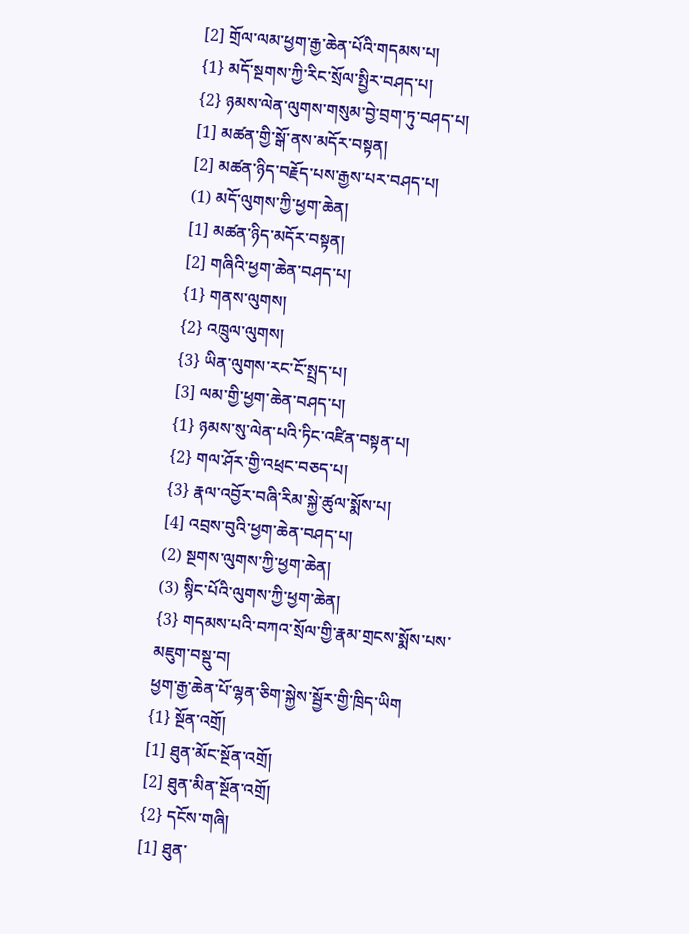[2] གྲོལ་ལམ་ཕྱག་རྒྱ་ཆེན་པོའི་གདམས་པ།
{1} མདོ་སྔགས་ཀྱི་རིང་སྲོལ་སྤྱིར་བཤད་པ།
{2} ཉམས་ལེན་ལུགས་གསུམ་བྱེ་བྲག་ཏུ་བཤད་པ།
[1] མཚན་གྱི་སྒོ་ནས་མདོར་བསྟན།
[2] མཚན་ཉིད་བརྗོད་པས་རྒྱས་པར་བཤད་པ།
(1) མདོ་ལུགས་ཀྱི་ཕྱག་ཆེན།
[1] མཚན་ཉིད་མདོར་བསྟན།
[2] གཞིའི་ཕྱག་ཆེན་བཤད་པ།
{1} གནས་ལུགས།
{2} འཁྲུལ་ལུགས།
{3} ཡིན་ལུགས་རང་ངོ་སྤྲད་པ།
[3] ལམ་གྱི་ཕྱག་ཆེན་བཤད་པ།
{1} ཉམས་སུ་ལེན་པའི་ཏིང་འཛིན་བསྟན་པ།
{2} གལ་ཤོར་གྱི་འཕྲང་བཅད་པ།
{3} རྣལ་འབྱོར་བཞི་རིམ་སྐྱེ་ཚུལ་སྨོས་པ།
[4] འབྲས་བུའི་ཕྱག་ཆེན་བཤད་པ།
(2) སྔགས་ལུགས་ཀྱི་ཕྱག་ཆེན།
(3) སྙིང་པོའི་ལུགས་ཀྱི་ཕྱག་ཆེན།
{3} གདམས་པའི་བཀའ་སྲོལ་གྱི་རྣམ་གྲངས་སྨོས་པས་མཇུག་བསྡུ་བ།
ཕྱག་རྒྱ་ཆེན་པོ་ལྷན་ཅིག་སྐྱེས་སྦྱོར་གྱི་ཁྲིད་ཡིག
{1} སྔོན་འགྲོ།
[1] ཐུན་མོང་སྔོན་འགྲོ།
[2] ཐུན་མིན་སྔོན་འགྲོ།
{2} དངོས་གཞི།
[1] ཐུན་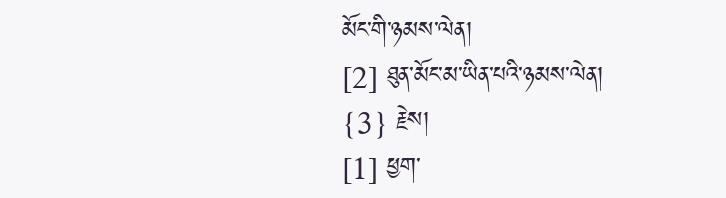མོང་གི་ཉམས་ལེན།
[2] ཐུན་མོང་མ་ཡིན་པའི་ཉམས་ལེན།
{3} རྗེས།
[1] ཕྱག་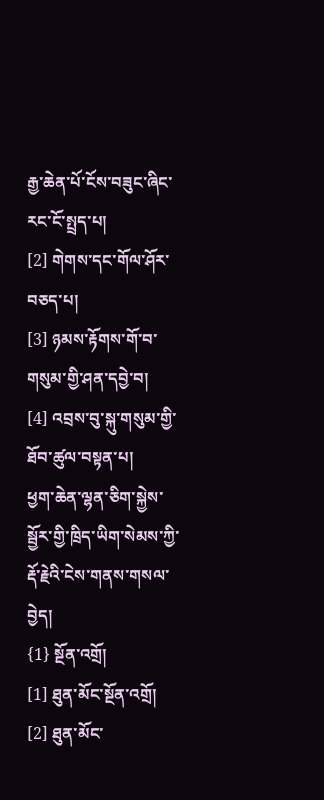རྒྱ་ཆེན་པོ་ངོས་བཟུང་ཞིང་རང་ངོ་སྤྲད་པ།
[2] གེགས་དང་གོལ་ཤོར་བཅད་པ།
[3] ཉམས་རྟོགས་གོ་བ་གསུམ་གྱི་ཤན་དབྱེ་བ།
[4] འབྲས་བུ་སྐུ་གསུམ་གྱི་ཐོབ་ཚུལ་བསྟན་པ།
ཕྱག་ཆེན་ལྷན་ཅིག་སྐྱེས་སྦྱོར་གྱི་ཁྲིད་ཡིག་སེམས་ཀྱི་རྡོ་རྗེའི་ངེས་གནས་གསལ་བྱེད།
{1} སྔོན་འགྲོ།
[1] ཐུན་མོང་སྔོན་འགྲོ།
[2] ཐུན་མོང་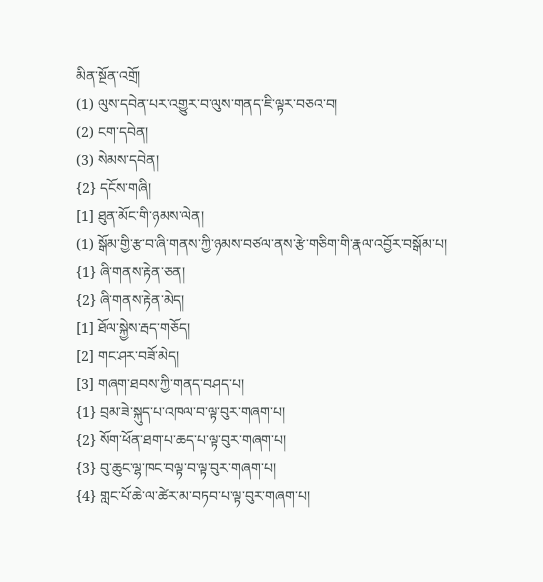མིན་སྔོན་འགྲོ།
(1) ལུས་དབེན་པར་འགྱུར་བ་ལུས་གནད་ཇི་ལྟར་བཅའ་བ།
(2) ངག་དབེན།
(3) སེམས་དབེན།
{2} དངོས་གཞི།
[1] ཐུན་མོང་གི་ཉམས་ལེན།
(1) སྒོམ་གྱི་རྩ་བ་ཞི་གནས་ཀྱི་ཉམས་བཙལ་ནས་རྩེ་གཅིག་གི་རྣལ་འབྱོར་བསྒོམ་པ།
{1} ཞི་གནས་རྟེན་ཅན།
{2} ཞི་གནས་རྟེན་མེད།
[1] ཐོལ་སྐྱེས་རྦད་གཅོད།
[2] གང་ཤར་བཟོ་མེད།
[3] གཞག་ཐབས་ཀྱི་གནད་བཤད་པ།
{1} བྲམ་ཟེ་སྐུད་པ་འཁལ་བ་ལྟ་བུར་གཞག་པ།
{2} སོག་ཕོན་ཐག་པ་ཆད་པ་ལྟ་བུར་གཞག་པ།
{3} བུ་ཆུང་ལྷ་ཁང་བལྟ་བ་ལྟ་བུར་གཞག་པ།
{4} གླང་པོ་ཆེ་ལ་ཚེར་མ་བཏབ་པ་ལྟ་བུར་གཞག་པ།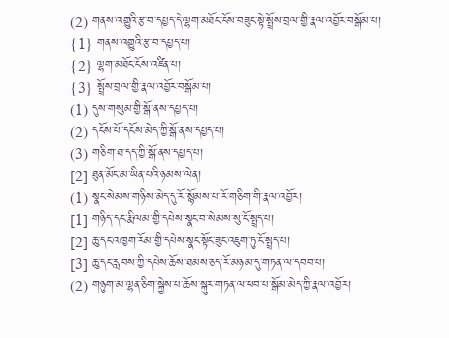(2) གནས་འགྱུའི་རྩ་བ་དཔྱད་དེ་ལྷག་མཐོང་ངོས་བཟུང་སྟེ་སྤྲོས་བྲལ་གྱི་རྣལ་འབྱོར་བསྒོམ་པ།
{1} གནས་འགྱུའི་རྩ་བ་དཔྱད་པ།
{2} ལྷག་མཐོང་ངོས་འཛིན་པ།
{3} སྤྲོས་བྲལ་གྱི་རྣལ་འབྱོར་བསྒོམ་པ།
(1) དུས་གསུམ་གྱི་སྒོ་ནས་དཔྱད་པ།
(2) དངོས་པོ་དངོས་མེད་ཀྱི་སྒོ་ནས་དཔྱད་པ།
(3) གཅིག་ཐ་དད་ཀྱི་སྒོ་ནས་དཔྱད་པ།
[2] ཐུན་མོང་མ་ཡིན་པའི་ཉམས་ལེན།
(1) སྣང་སེམས་གཉིས་མེད་དུ་རོ་སྙོམས་པ་རོ་གཅིག་གི་རྣལ་འབྱོར།
[1] གཉིད་དང་རྨི་ལམ་གྱི་དཔེས་སྣང་བ་སེམས་སུ་ངོ་སྤྲད་པ།
[2] ཆུ་དང་འཁྱག་རོམ་གྱི་དཔེས་སྣང་སྟོང་ཟུང་འཇུག་ཏུ་ངོ་སྤྲད་པ།
[3] ཆུ་དང་རླབས་ཀྱི་དཔེས་ཆོས་ཐམས་ཅད་རོ་མཉམ་དུ་གཏན་ལ་དབབ་པ།
(2) གཉུག་མ་ལྷན་ཅིག་སྐྱེས་པ་ཆོས་སྐུར་གཏན་ལ་ཕབ་པ་སྒོམ་མེད་ཀྱི་རྣལ་འབྱོར།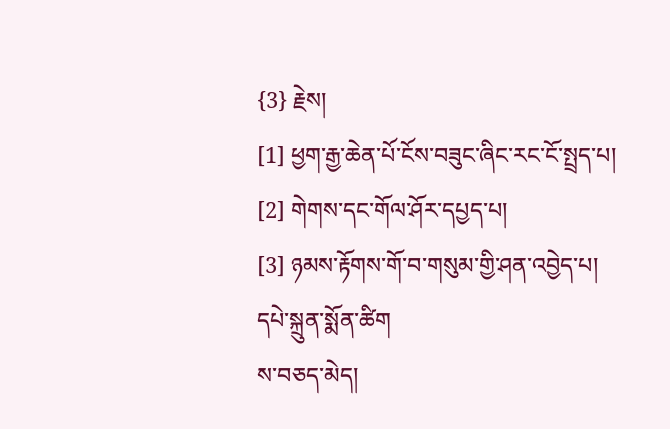{3} རྗེས།
[1] ཕྱག་རྒྱ་ཆེན་པོ་ངོས་བཟུང་ཞིང་རང་ངོ་སྤྲད་པ།
[2] གེགས་དང་གོལ་ཤོར་དཔྱད་པ།
[3] ཉམས་རྟོགས་གོ་བ་གསུམ་གྱི་ཤན་འབྱེད་པ།
དཔེ་སྐྲུན་སྨོན་ཚིག
ས་བཅད་མེད།